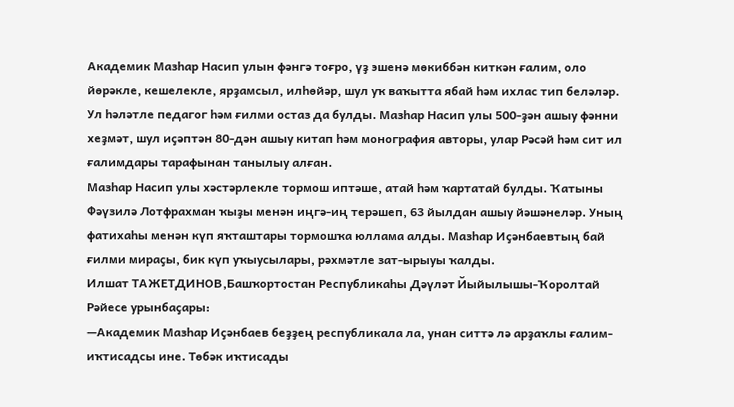Академик Мазһар Насип улын фәнгә тоғро, үҙ эшенә мөкиббән киткән ғалим, оло йөрәкле, кешелекле, ярҙамсыл, илһөйәр, шул уҡ ваҡытта ябай һәм ихлас тип беләләр.
Ул һәләтле педагог һәм ғилми остаз да булды. Мазһар Насип улы 500-ҙән ашыу фәнни хеҙмәт, шул иҫәптән 80-дән ашыу китап һәм монография авторы, улар Рәсәй һәм сит ил ғалимдары тарафынан танылыу алған.
Мазһар Насип улы хәстәрлекле тормош иптәше, атай һәм ҡартатай булды. Ҡатыны Фәүзилә Лотфрахман ҡыҙы менән иңгә-иң терәшеп, 63 йылдан ашыу йәшәнеләр. Уның фатихаһы менән күп яҡташтары тормошҡа юллама алды. Мазһар Иҫәнбаевтың бай ғилми мираҫы, бик күп уҡыусылары, рәхмәтле зат-ырыуы ҡалды.
Илшат ТАЖЕТДИНОВ,Башҡортостан Республикаһы Дәүләт Йыйылышы-Ҡоролтай Рәйесе урынбаҫары:
—Академик Мазһар Иҫәнбаев беҙҙең республикала ла, унан ситтә лә арҙаҡлы ғалим-иҡтисадсы ине. Төбәк иҡтисады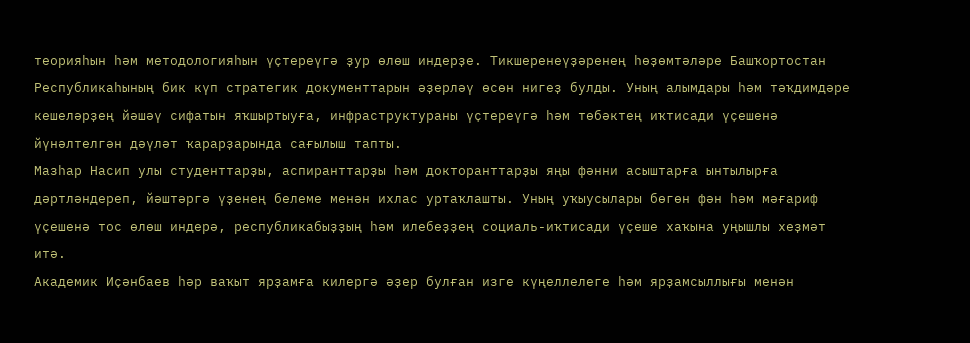теорияһын һәм методологияһын үҫтереүгә ҙур өлөш индерҙе. Тикшеренеүҙәренең һөҙөмтәләре Башҡортостан Республикаһының бик күп стратегик документтарын әҙерләү өсөн нигеҙ булды. Уның алымдары һәм тәҡдимдәре кешеләрҙең йәшәү сифатын яҡшыртыуға, инфраструктураны үҫтереүгә һәм төбәктең иҡтисади үҫешенә йүнәлтелгән дәүләт ҡарарҙарында сағылыш тапты.
Мазһар Насип улы студенттарҙы, аспиранттарҙы һәм докторанттарҙы яңы фәнни асыштарға ынтылырға дәртләндереп, йәштәргә үҙенең белеме менән ихлас уртаҡлашты. Уның уҡыусылары бөгөн фән һәм мәғариф үҫешенә тос өлөш индерә, республикабыҙҙың һәм илебеҙҙең социаль-иҡтисади үҫеше хаҡына уңышлы хеҙмәт итә.
Академик Иҫәнбаев һәр ваҡыт ярҙамға килергә әҙер булған изге күңеллелеге һәм ярҙамсыллығы менән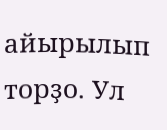айырылып торҙо. Ул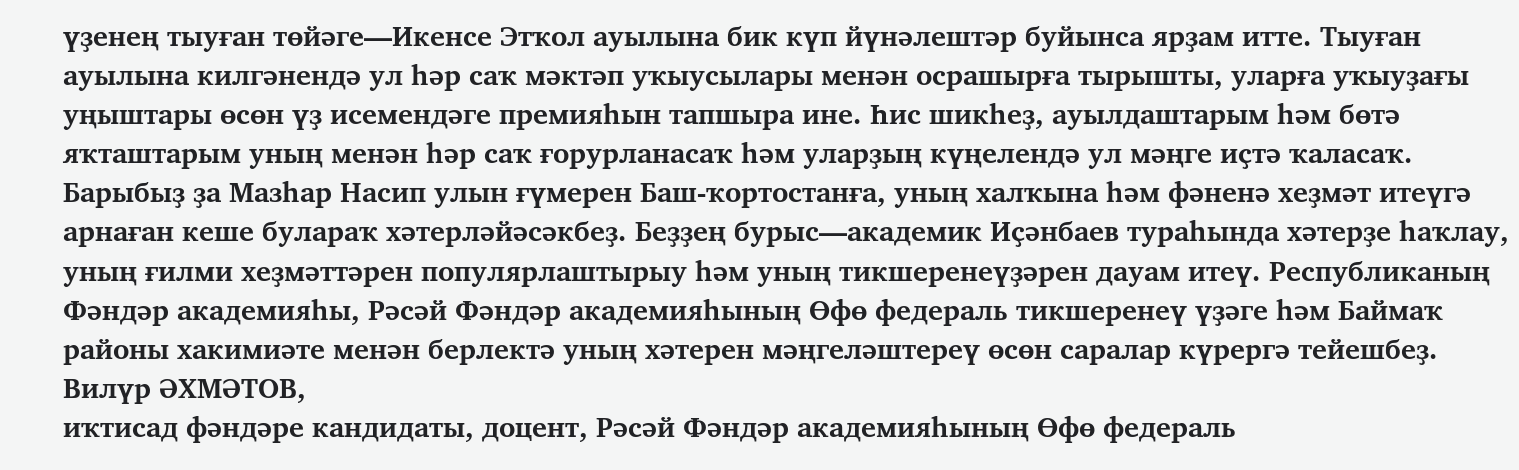үҙенең тыуған төйәге—Икенсе Этҡол ауылына бик күп йүнәлештәр буйынса ярҙам итте. Тыуған ауылына килгәнендә ул һәр саҡ мәктәп уҡыусылары менән осрашырға тырышты, уларға уҡыуҙағы уңыштары өсөн үҙ исемендәге премияһын тапшыра ине. Һис шикһеҙ, ауылдаштарым һәм бөтә яҡташтарым уның менән һәр саҡ ғорурланасаҡ һәм уларҙың күңелендә ул мәңге иҫтә ҡаласаҡ.
Барыбыҙ ҙа Мазһар Насип улын ғүмерен Баш-ҡортостанға, уның халҡына һәм фәненә хеҙмәт итеүгә арнаған кеше булараҡ хәтерләйәсәкбеҙ. Беҙҙең бурыс—академик Иҫәнбаев тураһында хәтерҙе һаҡлау, уның ғилми хеҙмәттәрен популярлаштырыу һәм уның тикшеренеүҙәрен дауам итеү. Республиканың Фәндәр академияһы, Рәсәй Фәндәр академияһының Өфө федераль тикшеренеү үҙәге һәм Баймаҡ районы хакимиәте менән берлектә уның хәтерен мәңгеләштереү өсөн саралар күрергә тейешбеҙ.
Вилүр ӘХМӘТОВ,
иҡтисад фәндәре кандидаты, доцент, Рәсәй Фәндәр академияһының Өфө федераль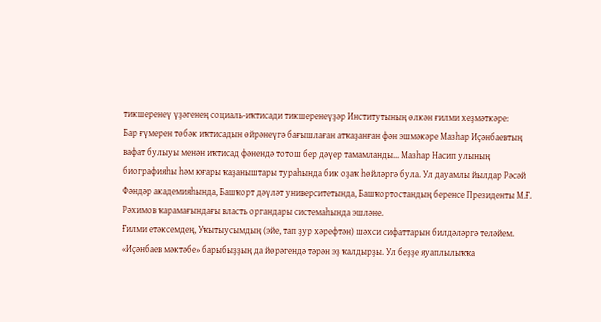тикшеренеү үҙәгенең социаль-иҡтисади тикшеренеүҙәр Институтының өлкән ғилми хеҙмәткәре:
Бар ғүмерен төбәк иҡтисадын өйрәнеүгә бағышлаған атҡаҙанған фән эшмәкәре Мазһар Иҫәнбаевтың вафат булыуы менән иҡтисад фәнендә тотош бер дәүер тамамланды... Мазһар Насип улының биографияһы һәм юғары ҡаҙаныштары тураһында бик оҙаҡ һөйләргә була. Ул дауамлы йылдар Рәсәй Фәндәр академияһында, Башҡорт дәүләт университетында, Башҡортостандың беренсе Президенты М.Ғ. Рәхимов ҡарамағындағы власть органдары системаһында эшләне.
Ғилми етәксемдең, Уҡытыусымдың (эйе, тап ҙур хәрефтән) шәхси сифаттарын билдәләргә теләйем. «Иҫәнбаев мәктәбе» барыбыҙҙың да йөрәгендә тәрән эҙ ҡалдырҙы. Ул беҙҙе яуаплылыҡҡа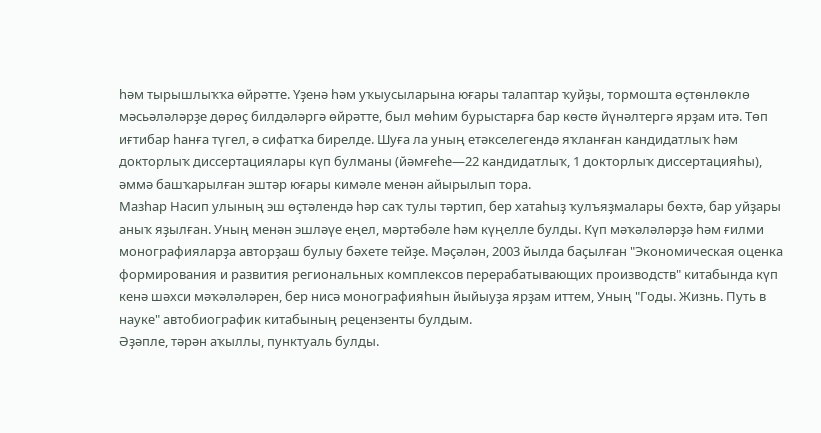һәм тырышлыҡҡа өйрәтте. Үҙенә һәм уҡыусыларына юғары талаптар ҡуйҙы, тормошта өҫтөнлөклө мәсьәләләрҙе дөрөҫ билдәләргә өйрәтте, был мөһим бурыстарға бар көстө йүнәлтергә ярҙам итә. Төп иғтибар һанға түгел, ә сифатҡа бирелде. Шуға ла уның етәкселегендә яҡланған кандидатлыҡ һәм докторлыҡ диссертациялары күп булманы (йәмғеһе—22 кандидатлыҡ, 1 докторлыҡ диссертацияһы), әммә башҡарылған эштәр юғары кимәле менән айырылып тора.
Мазһар Насип улының эш өҫтәлендә һәр саҡ тулы тәртип, бер хатаһыҙ ҡулъяҙмалары бөхтә, бар уйҙары аныҡ яҙылған. Уның менән эшләүе еңел, мәртәбәле һәм күңелле булды. Күп мәҡәләләрҙә һәм ғилми монографияларҙа авторҙаш булыу бәхете тейҙе. Мәҫәлән, 2003 йылда баҫылған "Экономическая оценка формирования и развития региональных комплексов перерабатывающих производств" китабында күп кенә шәхси мәҡәләләрен, бер нисә монографияһын йыйыуҙа ярҙам иттем, Уның "Годы. Жизнь. Путь в науке" автобиографик китабының рецензенты булдым.
Әҙәпле, тәрән аҡыллы, пунктуаль булды.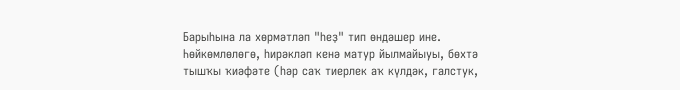Барыһына ла хөрмәтләп "һеҙ" тип өндәшер ине. Һөйкөмлөлөгө, һирәкләп кенә матур йылмайыуы, бөхтә тышҡы ҡиәфәте (һәр саҡ тиерлек аҡ күлдәк, галстук,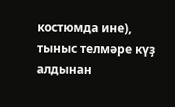костюмда ине), тыныс телмәре күҙ алдынан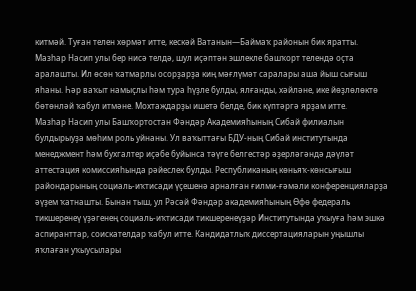китмәй. Туған телен хөрмәт итте, кескәй Ватанын—Баймаҡ районын бик яратты. Мазһар Насип улы бер нисә телдә, шул иҫәптән эшлекле башҡорт телендә оҫта аралашты. Ил өсөн ҡатмарлы осорҙарҙа киң мәғлүмәт саралары аша йыш сығыш яһаны. Һәр ваҡыт намыҫлы һәм тура һүҙле булды, ялғанды, хәйләне, ике йөҙлөлөктө бөтөнләй ҡабул итмәне. Мохтаждарҙы ишетә белде, бик күптәргә ярҙам итте.
Мазһар Насип улы Башҡортостан Фәндәр Академияһының Сибай филиалын булдырыуҙа мөһим роль уйнаны. Ул ваҡыттағы БДУ-ның Сибай институтында менеджмент һәм бухгалтер иҫәбе буйынса тәүге белгестәр әҙерләгәндә дәүләт аттестация комиссияһында рәйеслек булды. Республиканың көньяҡ-көнсығыш райондарының социаль-иҡтисади үҫешенә арналған ғилми-ғәмәли конференцияларҙа әүҙем ҡатнашты. Бынан тыш, ул Рәсәй Фәндәр академияһының Өфө федераль тикшеренеү үҙәгенең социаль-иҡтисади тикшеренеүҙәр Институтында уҡыуға һәм эшкә аспиранттар, соискателдар ҡабул итте. Кандидатлыҡ диссертацияларын уңышлы яҡлаған уҡыусылары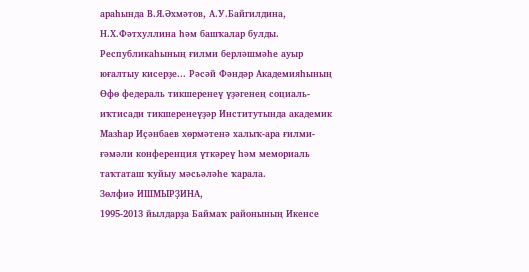араһында В.Я.Әхмәтов, А.У.Байгилдина, Н.Х.Фәтхуллина һәм башҡалар булды.
Республикаһының ғилми берләшмәһе ауыр юғалтыу кисерҙе... Рәсәй Фәндәр Академияһының Өфө федераль тикшеренеү үҙәгенең социаль-иҡтисади тикшеренеүҙәр Институтында академик Мазһар Иҫәнбаев хөрмәтенә халыҡ-ара ғилми-ғәмәли конференция үткәреү һәм мемориаль таҡтаташ ҡуйыу мәсьәләһе ҡарала.
Зөлфиә ИШМЫРҘИНА,
1995-2013 йылдарҙа Баймаҡ районының Икенсе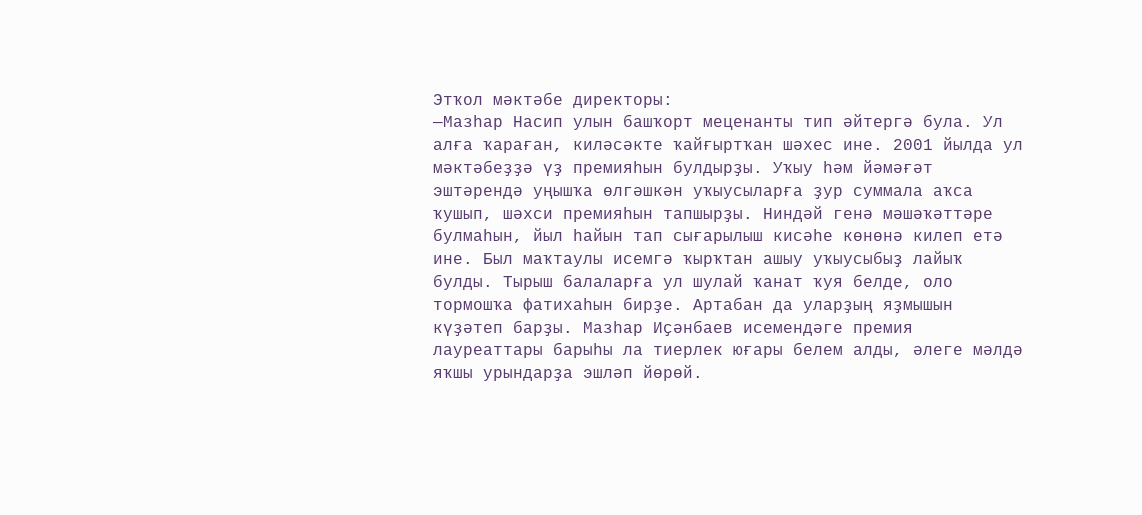Этҡол мәктәбе директоры:
—Мазһар Насип улын башҡорт меценанты тип әйтергә була. Ул алға ҡараған, киләсәкте ҡайғыртҡан шәхес ине. 2001 йылда ул мәктәбеҙҙә үҙ премияһын булдырҙы. Уҡыу һәм йәмәғәт эштәрендә уңышҡа өлгәшкән уҡыусыларға ҙур суммала аҡса ҡушып, шәхси премияһын тапшырҙы. Ниндәй генә мәшәҡәттәре булмаһын, йыл һайын тап сығарылыш кисәһе көнөнә килеп етә ине. Был маҡтаулы исемгә ҡырҡтан ашыу уҡыусыбыҙ лайыҡ булды. Тырыш балаларға ул шулай ҡанат ҡуя белде, оло тормошҡа фатихаһын бирҙе. Артабан да уларҙың яҙмышын күҙәтеп барҙы. Мазһар Иҫәнбаев исемендәге премия лауреаттары барыһы ла тиерлек юғары белем алды, әлеге мәлдә яҡшы урындарҙа эшләп йөрөй.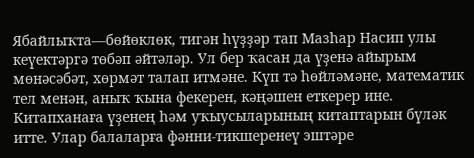Ябайлыҡта—бөйөклөк, тигән һүҙҙәр тап Мазһар Насип улы кеүектәргә төбәп әйтәләр. Ул бер ҡасан да үҙенә айырым мөнәсәбәт, хөрмәт талап итмәне. Күп тә һөйләмәне, математик тел менән, аныҡ ҡына фекерен, кәңәшен еткерер ине. Китапханаға үҙенең һәм уҡыусыларының китаптарын бүләк итте. Улар балаларға фәнни-тикшеренеү эштәре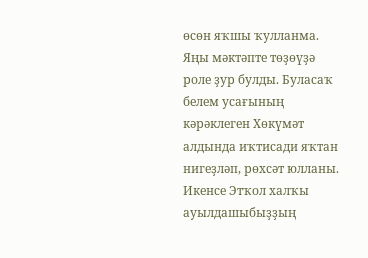өсөн яҡшы ҡулланма.
Яңы мәктәпте төҙөүҙә роле ҙур булды. Буласаҡ белем усағының кәрәклеген Хөкүмәт алдында иҡтисади яҡтан нигеҙләп, рөхсәт юлланы. Икенсе Этҡол халҡы ауылдашыбыҙҙың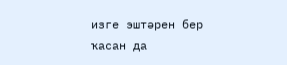изге эштәрен бер ҡасан да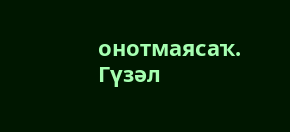онотмаясаҡ.
Гүзәл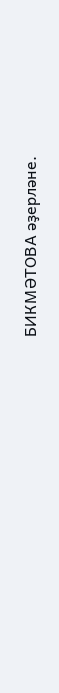БИКМӘТОВА әҙерләне.